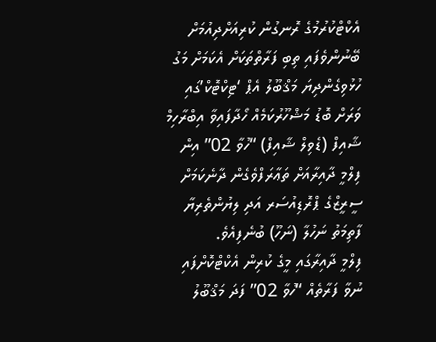އެކްޓްކުރުމުގެ ރޮނގުން ކުރިއަށްދިއުމަށް ބޭނުންވެފައި ތިބި ފަރާތްތަކަށް އެކަމަށް މަގު ހުޅުވިގެންދިޔަ މަޤްބޫލު އެޕް ‘ޓިކްޓޮކް’ގައި ވަރަށް ބޮޑު މަޝްހޫރުކަމެއް ހޯދާފައިވާ އިބްރާހިމް ޝާއިފް (ޑެވިލް ޝާއިފް) “ހުވާ 02” އިން ފިލްމީ ދާއިރާއަށް ތަޢާރަފްވެގެން ދާނެކަމަށް ސީރީޒްގެ ޕްރޮޑިއުސަރ އަދި ލިޔުންތެރިޔާ ފާތިމަތު ނަހުލާ (ނަހޫ) ބުނެފިއެވެ.
ފިލްމީ ދާއިރާގައި މީގެ ކުރިން އެކްޓްކޮށްފައި ނުވާ ފަރާތެއް “ހުވާ 02” ފަދަ މަޤްބޫލު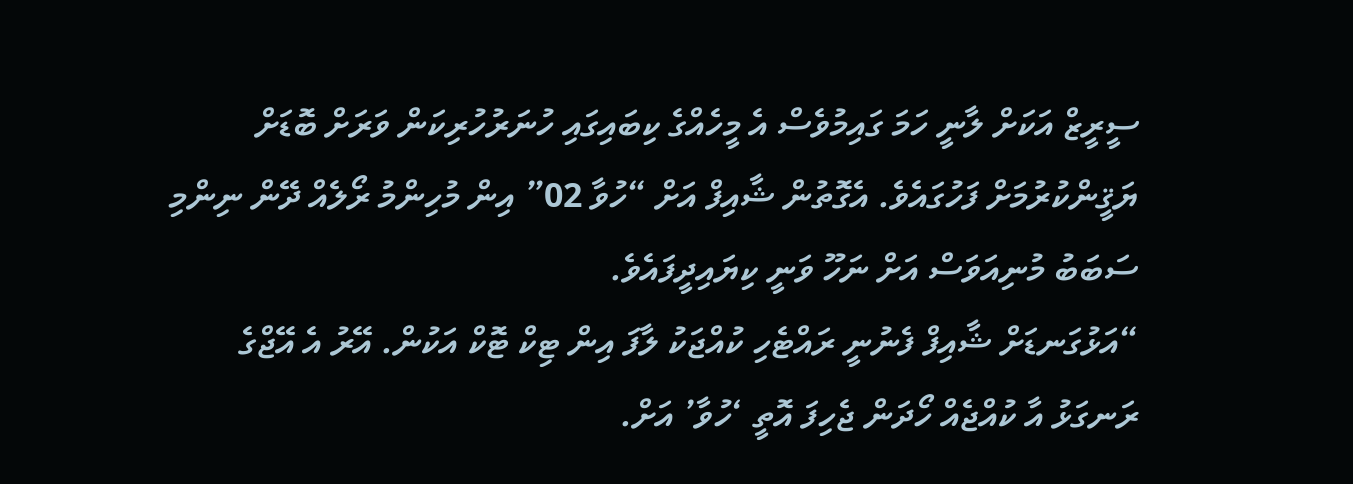ސީރީޒް އަކަށް ލާނީ ހަމަ ގައިމުވެސް އެ މީހެއްގެ ކިބައިގައި ހުނަރުހުރިކަން ވަރަށް ބޮޑަށް ޔަޤީންކުރުމަށް ފަހުގައެވެ. އެގޮތުން ޝާއިފް އަށް “ހުވާ 02” އިން މުހިންމު ރޯލެއް ދޭން ނިންމި ސަބަބު މުނިއަވަސް އަށް ނަހޫ ވަނީ ކިޔައިދީފައެވެ.
“އަޅުގަނޑަށް ޝާއިފް ފެނުނީ ރައްޓެހި ކުއްޖަކު ލާފަ އިން ޓިކް ޓޮކް އަކުން. އޭރު އެ އޭޖްގެ ރަނގަޅު އާ ކުއްޖެއް ހޯދަން ޖެހިފަ އޮތީ ‘ހުވާ’ އަށް.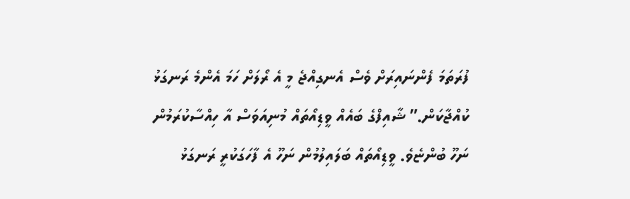ފުރަތަމަ ފެންނައިރަށް ވެސް އެނގިއްޖެ މީ އެ ރޯލަށް ހަމަ އެންމެ ރަނގަޅު ކުއްޖާކަން.” ޝާއިފްގެ ބައެއް ވީޑިއޯތައް މުނިއަވަސް އާ ހިއްސާކުރަމުން ނަހޫ ބުންޏެވެ. ވީޑިއޯތައް ބަލައިލުމުން ނަހޫ އެ ފާހަގަކުރީ ރަނގަޅު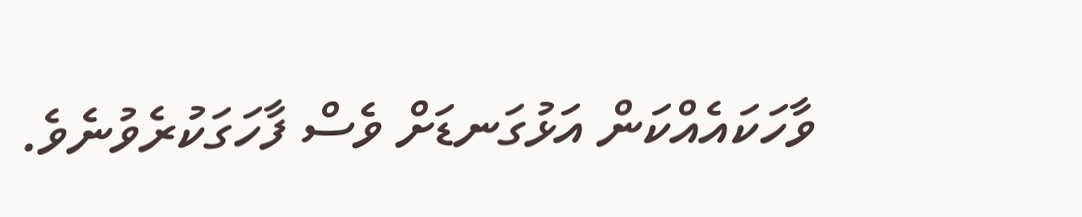ވާހަކައެއްކަން އަޅުގަނޑަށް ވެސް ފާހަގަކުރެވުނެވެ.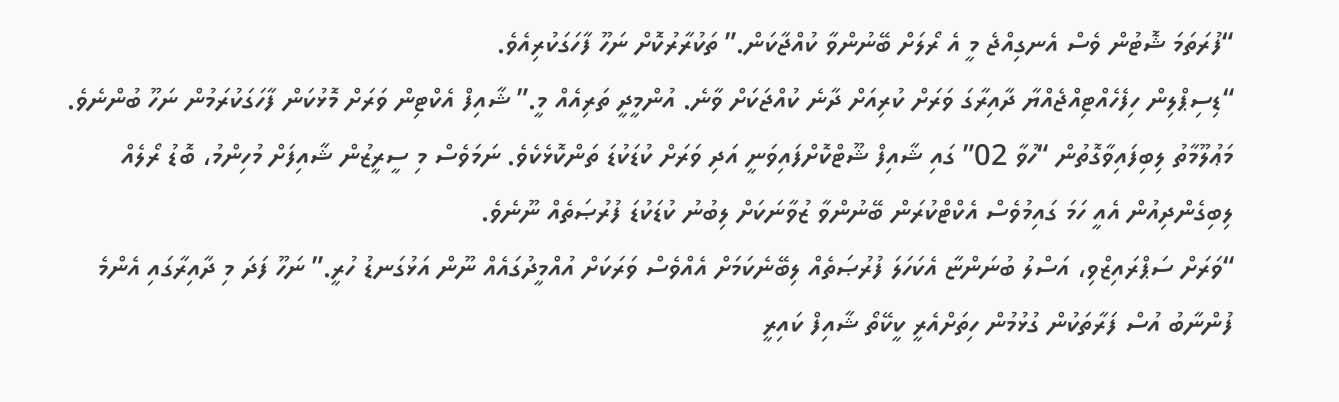“ފުރަތަމަ ޝޮޓުން ވެސް އެނގިއްޖެ މީ އެ ރޯލަށް ބޭނުންވާ ކުއްޖާކަން.” ތަކުރާރުކޮށް ނަހޫ ފާހަގަކުރިއެވެ.
“ޑިސިޕްލިން ހިފެހެއްޓިއްޖެއްޔާ ދާއިރާގަ ވަރަށް ކުރިއަށް ދާނެ ކުއްޖަކަށް ވާނެ. އުންމީދީ ތަރިއެއް މީ.” ޝާއިފް އެކްޓިން ވަރަށް މޮޅުކަން ފާހަގަކުރަމުން ނަހޫ ބުންނެވެ.
މަޢުލޫމާތު ލިބިފައިވާގޮތުން “ހުވާ 02” ގައި ޝާއިފް ޝޫޓްކޮށްފައިވަނީ އަދި ވަރަށް ކުޑަކުޑަ ތަންކޮޅެކެވެ. ނަމަވެސް މި ސީރީޒުން ޝާއިފަށް މުހިންމު، ބޮޑު ރޯލެއް ލިބިގެންދިއުން އެއީ ހަމަ ގައިމުވެސް އެކްޓްކުރަން ބޭނުންވާ ޒުވާނަކަށް ލިބުނު ކުޑަކުޑަ ފުރުޞަތެއް ނޫނެވެ.
“ވަރަށް ސަޕްރައިޒްވި، އަސްލު ބުނަންޏާ އެކަހަލަ ފުރުޞަތެއް ލިބޭނެކަމަށް އެއްވެސް ވަރަކަށް އުއްމީދުގައެއް ނޫން އަޅުގަނޑު ހުރީ.” ނަހޫ ފަދަ މި ދާއިރާގައި އެންމެ ފުންނާބު އުސް ފަރާތަކުން ގުޅުމުން ހިތަށްއެރީ ކީކޭތޯ ޝާއިފް ކައިރީ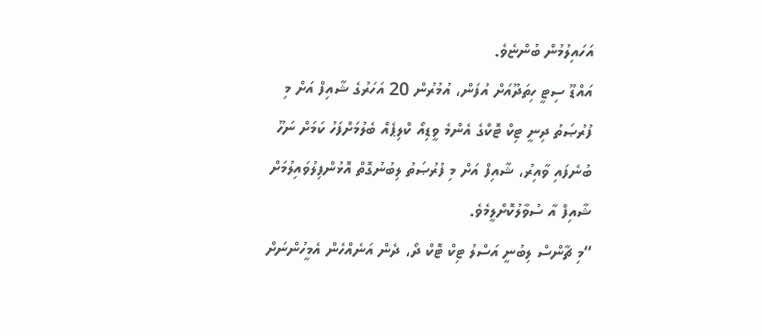އަހައިލުމުން ބުންޏެވެ.
އައްޑޫ ސިޓީ ހިތަދޫއަށް އުފަން، އުމުރުން 20 އަހަރުގެ ޝާއިފް އަށް މި ފުރުޞަތު ދިނީ ޓިކް ޓޮކްގެ އެންމެ ވީޑިއޯ ކްލިޕެއް ބެލުމަށްފަހު ކަމަށް ނަހޫ ބުނެފައި ވާއިރު، ޝާއިފް އަށް މި ފުރުޞަތު ލިބުނުގޮތް އޮޅުންފިލުވައިލުމަށް ޝާއިފް އާ ސުވާލުކޮށްލީމެވެ.
“މި ޗާންސް ލިބުނީ އަސްލު ޓިކް ޓޮކް ދޯ، ދެން އަނެއްހެން އެމީހުންނަށް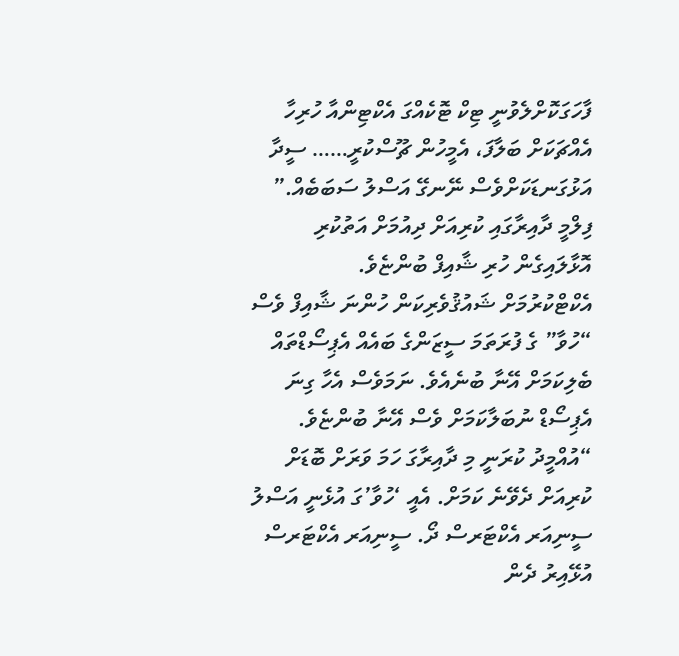ފާހަގަކޮށްލެވުނީ ޓިކް ޓޮކެއްގަ އެކްޓިންއާ ހުރިހާ އެއްޗަކަށް ބަލާފަ، އެމީހުން ޗޫސްކުރީ…… ސީދާ އަޅުގަނޑަކަށްވެސް ނޭނގޭ އަސްލު ސަބަބެއް.” ފިލްމީ ދާއިރާގައި ކުރިއަށް ދިއުމަށް އަތުކުރި އޮޅާލައިގެން ހުރި ޝާއިފް ބުންޏެވެ.
އެކްޓްކުރުމަށް ޝައުޤުވެރިކަން ހުންނަ ޝާއިފް ވެސް “ހުވާ” ގެ ފުރަތަމަ ސީޒަންގެ ބައެއް އެޕިސޯޑްތައް ބެލިކަމަށް އޭނާ ބުނެއެވެ. ނަމަވެސް އެހާ ގިނަ އެޕިސޯޑް ނުބަލާކަމަށް ވެސް އޭނާ ބުންޏެވެ.
“އުއްމީދު ކުރަނީ މި ދާއިރާގަ ހަމަ ވަރަށް ބޮޑަށް ކުރިއަށް ދެވޭނެ ކަމަށް. އެއީ ‘ހުވާ’ގަ އުޅެނީ އަސްލު ސީނިއަރ އެކްޓަރސް ދޯ. ސީނިއަރ އެކްޓަރސް އުޅޭއިރު ދެން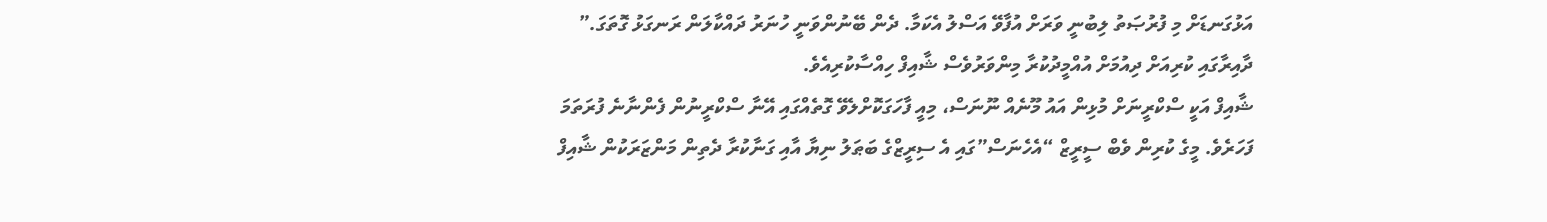އަޅުގަނޑަށް މި ފުރުޞަތު ލިބުނީ ވަރަށް އުފާވޭ އަސްލު އެކަމާ. ދެން ބޭނުންވަނީ ހުނަރު ދައްކާލަން ރަނގަޅު ގޮތަގަ.” ދާއިރާގައި ކުރިއަށް ދިއުމަށް އުއްމީދުކުރާ މިންވަރުވެސް ޝާއިފް ހިއްސާކުރިއެވެ.
ޝާއިފް އަކީ ސްކްރީނަށް މުޅިން އައު މޫނެއް ނޫނަސް، މިއީ ފާހަގަކޮށްލެވޭ ގޮތެއްގައި އޭނާ ސްކްރީނުން ފެންނާނެ ފުރަތަމަ ފަހަރެވެ. މީގެ ކުރިން ވެބް ސީރީޒް “އެހެނަސް”ގައި އެ ސިރީޒްގެ ބަޠަލު ނިޔާ އާއި ގަނާކުރާ ދެތިން މަންޒަރަކުން ޝާއިފް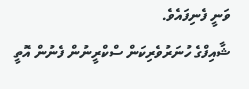ވަނީ ފެނިފައެވެ.
ޝާއިފްގެ ހުނަރުވެރިކަން ސްކްރީނުން ފެނުން އޮތީ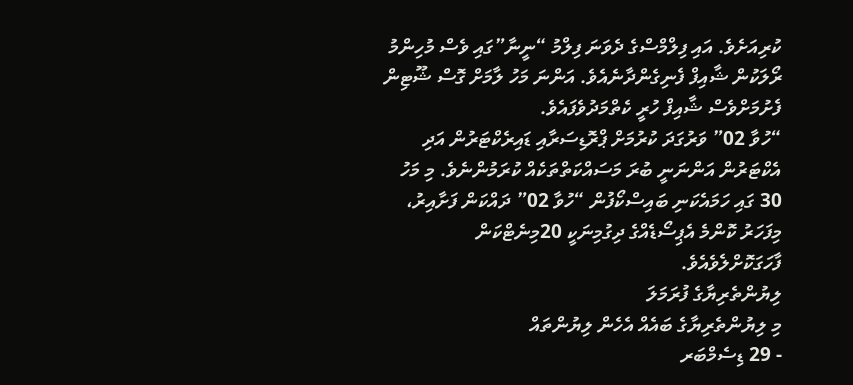ކުރިއަށެވެ. އައި ފިލްމްސްގެ ދެވަނަ ފިލްމު “ނީނާ”ގައި ވެސް މުހިންމު ރޯލަކުން ޝާއިފް ފެނިގެންދާނެއެވެ. އަންނަ މަހު ލާމަށް ގޮސް ޝޫޓިން ފެށުމަށްވެސް ޝާއިފް ހުރީ ކެތްމަދުވެފައެވެ.
“ހުވާ 02” ވަރުގަދަ ކުރުމަށް ޕްރޮޑިސަރާއި ޑައިރެކްޓަރުން އަދި އެކްޓަރުން އަންނަނީ ބުރަ މަސައްކަތްތަކެއް ކުރަމުންނެވެ. މި މަހު 30 ގައި ހަމައެކަނި ބައިސްކޯފުން “ހުވާ 02” ދައްކަން ފަށާއިރު، މިފަހަރު ކޮންމެ އެޕިސޯޑެއްގެ ދިގުމިނަކީ 20މިނެޓްކަން ފާހަގަކޮށްލެވެއެވެ.
ލިޔުންތެރިޔާގެ ފުރަމަލަ
މި ލިޔުންތެރިޔާގެ ބައެއް އެހެން ލިޔުންތައް
- 29 ޑިސެމްބަރ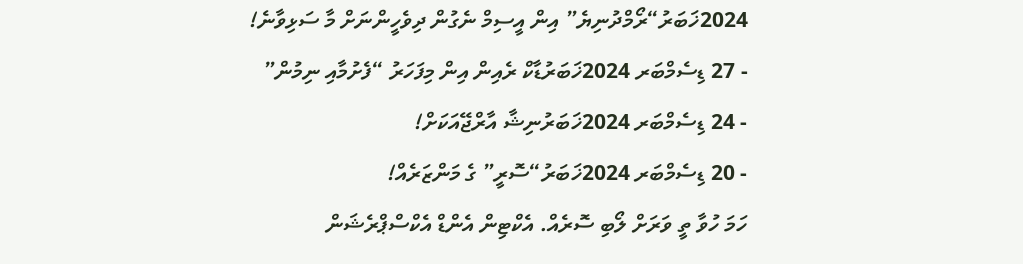2024ޚަބަރު“ރޯމްދުނިޔެ” އިން އީސިމް ނެގުން ދިވެހީންނަށް މާ ސަޅިވާނެ!
- 27 ޑިސެމްބަރ 2024ޚަބަރުޑާކް ރެއިން އިން މިފަހަރު “ފެށުމާއި ނިމުން”
- 24 ޑިސެމްބަރ 2024ޚަބަރުނިޝާ އާރްޖޭއަކަށް!
- 20 ޑިސެމްބަރ 2024ޚަބަރު“ސޮރީ” ގެ މަންޒަރެއް!
ހަމަ ހުވާ ތީ ވަރަށް ލޯބި ސޮރެއް. އެކްޓިން އެންޑް އެކްސްޕްރެޝަން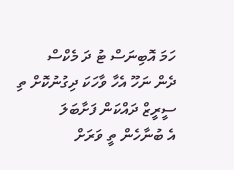ހަމަ އޮބިނަސް ޓު ދަ މެކްސް
ދެން ނަހޫ އެހާ ވާހަކަ ދިގުނުކޮށް ތި ސީރީޒް ދައްކަން ފަށާބަލަ
އެ ބުނާހެން ތީ ވަރަށް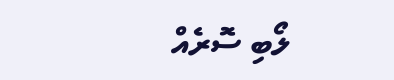ލޯބި ސޮރެއް